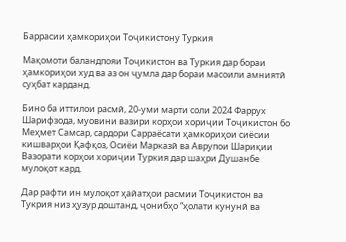Баррасии ҳамкориҳои Тоҷикистону Туркия

Мақомоти баландпояи Тоҷикистон ва Туркия дар бораи ҳамкориҳои худ ва аз он ҷумла дар бораи масоили амниятӣ суҳбат карданд.

Бино ба иттилои расмӣ, 20-уми марти соли 2024 Фаррух Шарифзода, муовини вазири корҳои хориҷии Тоҷикистон бо Меҳмет Самсар, сардори Сарраёсати ҳамкориҳои сиёсии кишварҳои Қафқоз, Осиёи Марказӣ ва Аврупои Шариқии Вазорати корҳои хориҷии Туркия дар шаҳри Душанбе мулоқот кард.

Дар рафти ин мулоқот ҳайатҳои расмии Тоҷикистон ва Тукрия низ ҳузур доштанд, ҷонибҳо “ҳолати кунунӣ ва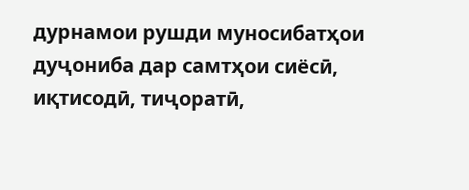дурнамои рушди муносибатҳои дуҷониба дар самтҳои сиёсӣ, иқтисодӣ, тиҷоратӣ,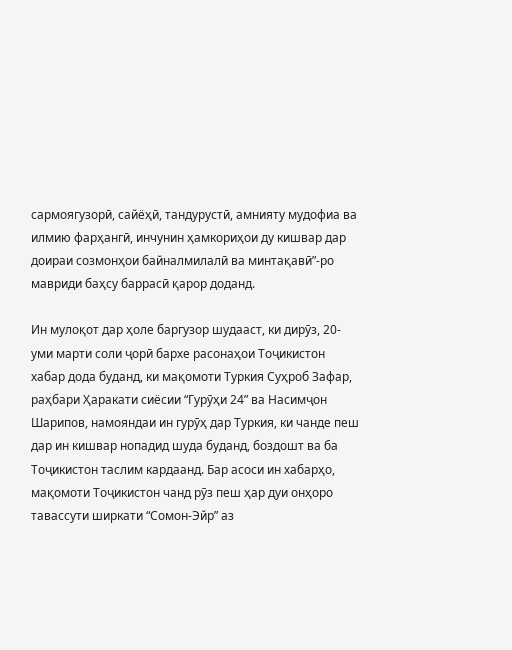сармоягузорӣ, сайёҳӣ, тандурустӣ, амнияту мудофиа ва илмию фарҳангӣ, инчунин ҳамкориҳои ду кишвар дар доираи созмонҳои байналмилалӣ ва минтақавӣ”-ро мавриди баҳсу баррасӣ қарор доданд.

Ин мулоқот дар ҳоле баргузор шудааст, ки дирӯз, 20-уми марти соли ҷорӣ бархе расонаҳои Тоҷикистон хабар дода буданд, ки мақомоти Туркия Суҳроб Зафар, раҳбари Ҳаракати сиёсии “Гурӯҳи 24” ва Насимҷон Шарипов, намояндаи ин гурӯҳ дар Туркия, ки чанде пеш дар ин кишвар нопадид шуда буданд, боздошт ва ба Тоҷикистон таслим кардаанд. Бар асоси ин хабарҳо, мақомоти Тоҷикистон чанд рӯз пеш ҳар дуи онҳоро тавассути ширкати “Сомон-Эйр” аз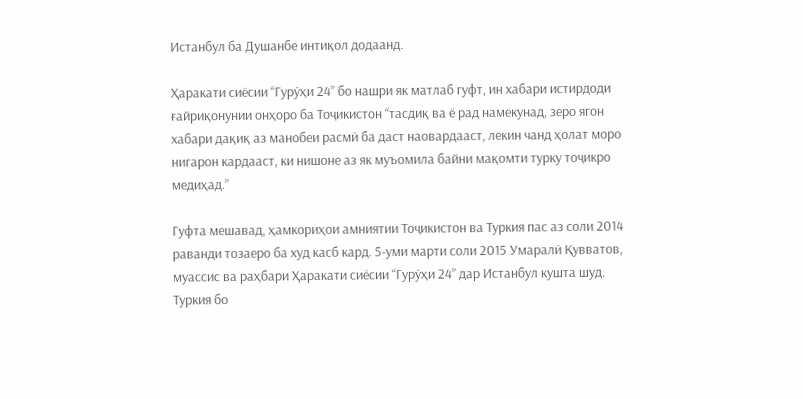Истанбул ба Душанбе интиқол додаанд.

Ҳаракати сиёсии “Гурӯҳи 24” бо нашри як матлаб гуфт, ин хабари истирдоди ғайриқонунии онҳоро ба Тоҷикистон “тасдиқ ва ё рад намекунад, зеро ягон хабари дақиқ аз манобеи расмӣ ба даст наовардааст, лекин чанд ҳолат моро нигарон кардааст, ки нишоне аз як муъомила байни мақомти турку тоҷикро медиҳад.”

Гуфта мешавад, ҳамкориҳои амниятии Тоҷикистон ва Туркия пас аз соли 2014 раванди тозаеро ба худ касб кард. 5-уми марти соли 2015 Умаралӣ Қувватов, муассис ва раҳбари Ҳаракати сиёсии “Гурӯҳи 24” дар Истанбул кушта шуд. Туркия бо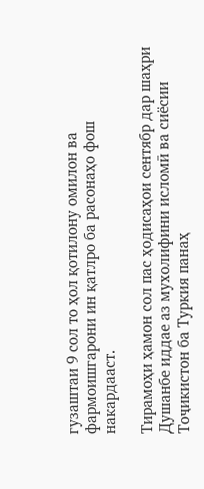гузаштаи 9 сол то ҳол қотилону омилон ва фармоишгарони ин қатлро ба расонаҳо фош накардааст.

Тирамоҳи ҳамон сол пас ҳодисаҳои сентябр дар шаҳри Душанбе иддае аз мухолифини исломӣ ва сиёсии Тоҷикистон ба Туркия панаҳ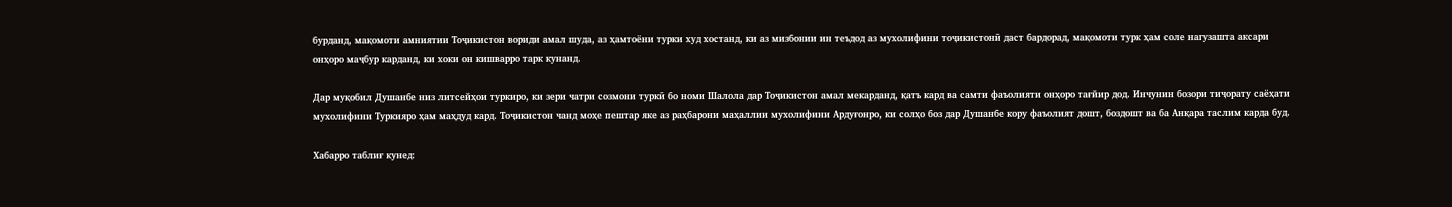бурданд, мақомоти амниятии Тоҷикистон вориди амал шуда, аз ҳамтоёни турки худ хостанд, ки аз мизбонии ин теъдод аз мухолифини тоҷикистонӣ даст бардорад, мақомоти турк ҳам соле нагузашта аксари онҳоро маҷбур карданд, ки хоки он кишварро тарк кунанд.

Дар муқобил Душанбе низ литсейҳои туркиро, ки зери чатри созмони туркӣ бо номи Шалола дар Тоҷикистон амал мекарданд, қатъ кард ва самти фаъолияти онҳоро тағйир дод. Инчунин бозори тиҷорату саёҳати мухолифини Туркияро ҳам маҳдуд кард. Тоҷикистон чанд моҳе пештар яке аз раҳбарони маҳаллии мухолифини Ардуғонро, ки солҳо боз дар Душанбе кору фаъолият дошт, боздошт ва ба Анқара таслим карда буд.

Хабарро таблиғ кунед: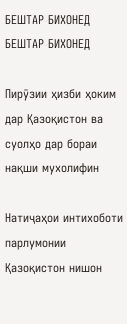БЕШТАР БИХОНЕД
БЕШТАР БИХОНЕД

Пирӯзии ҳизби ҳоким дар Қазоқистон ва суолҳо дар бораи нақши мухолифин

Натиҷаҳои интихоботи парлумонии Қазоқистон нишон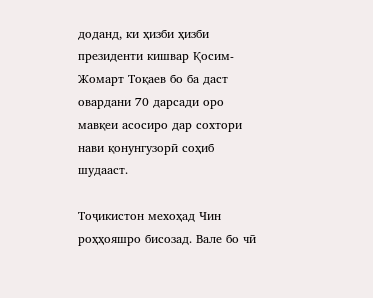доданд, ки ҳизби ҳизби президенти кишвар Қосим-Жомарт Тоқаев бо ба даст овардани 70 дарсади оро мавқеи асосиро дар сохтори нави қонунгузорӣ соҳиб шудааст.

Тоҷикистон мехоҳад Чин роҳҳояшро бисозад. Вале бо чӣ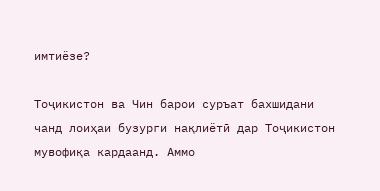имтиёзе?

Тоҷикистон ва Чин барои суръат бахшидани чанд лоиҳаи бузурги нақлиётӣ дар Тоҷикистон мувофиқа кардаанд. Аммо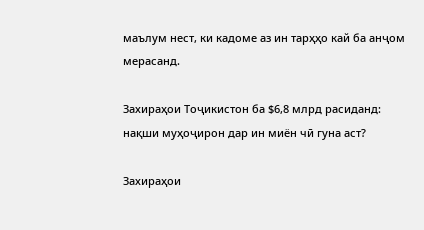маълум нест, ки кадоме аз ин тарҳҳо кай ба анҷом мерасанд.

Захираҳои Тоҷикистон ба $6,8 млрд расиданд: нақши муҳоҷирон дар ин миён чӣ гуна аст?

Захираҳои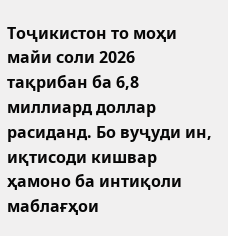Тоҷикистон то моҳи майи соли 2026 тақрибан ба 6,8 миллиард доллар расиданд. Бо вуҷуди ин, иқтисоди кишвар ҳамоно ба интиқоли маблағҳои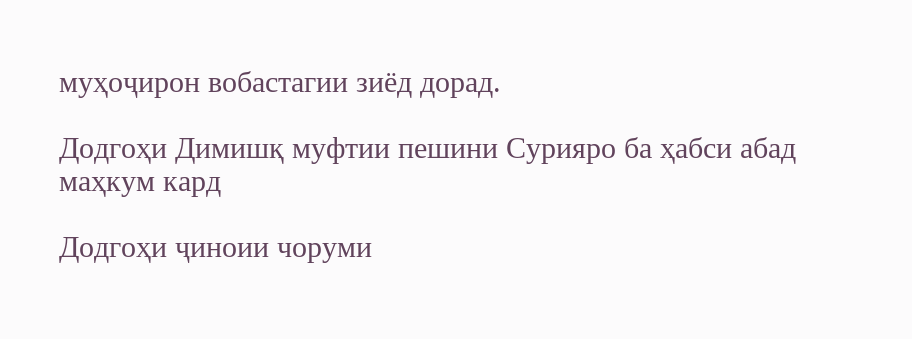муҳоҷирон вобастагии зиёд дорад.

Додгоҳи Димишқ муфтии пешини Сурияро ба ҳабси абад маҳкум кард

Додгоҳи ҷиноии чоруми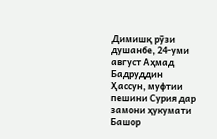Димишқ рӯзи душанбе, 24-уми август Аҳмад Бадруддин Ҳассун, муфтии пешини Сурия дар замони ҳукумати Башор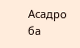Асадро ба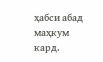ҳабси абад маҳкум кард.